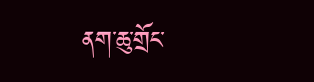ནག་ཆུ་གྲོང་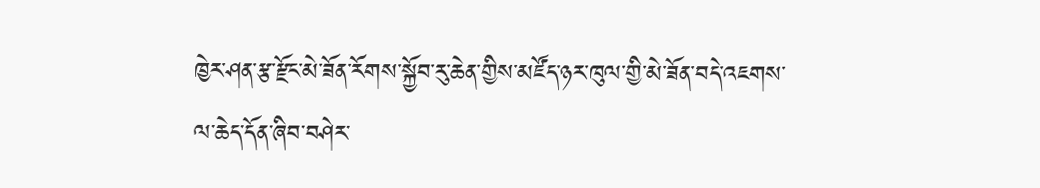ཁྱེར་ཤན་རྩ་རྫོང་མེ་ཟོན་རོགས་སྐྱོབ་རུ་ཆེན་གྱིས་མཛོད་ཉར་ཁུལ་གྱི་མེ་ཟོན་བདེ་འཇགས་ལ་ཆེད་དོན་ཞིབ་བཤེར་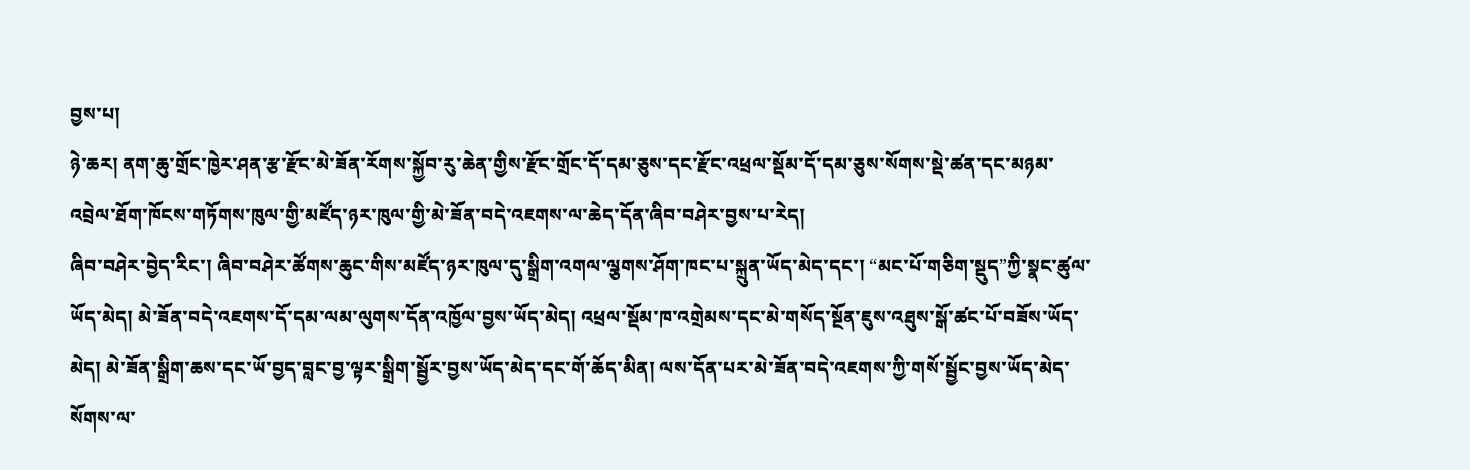བྱས་པ།
ཉེ་ཆར། ནག་ཆུ་གྲོང་ཁྱེར་ཤན་རྩ་རྫོང་མེ་ཟོན་རོགས་སྐྱོབ་རུ་ཆེན་གྱིས་རྫོང་གྲོང་དོ་དམ་ཅུས་དང་རྫོང་འཕྲལ་སྡོམ་དོ་དམ་ཅུས་སོགས་སྡེ་ཚན་དང་མཉམ་འབྲེལ་ཐོག་ཁོངས་གཏོགས་ཁུལ་གྱི་མཛོད་ཉར་ཁུལ་གྱི་མེ་ཟོན་བདེ་འཇགས་ལ་ཆེད་དོན་ཞིབ་བཤེར་བྱས་པ་རེད།
ཞིབ་བཤེར་བྱེད་རིང་། ཞིབ་བཤེར་ཚོགས་ཆུང་གིས་མཛོད་ཉར་ཁུལ་དུ་སྒྲིག་འགལ་ལྕགས་ཤོག་ཁང་པ་སྐྲུན་ཡོད་མེད་དང་། “མང་པོ་གཅིག་སྡུད”ཀྱི་སྣང་ཚུལ་ཡོད་མེད། མེ་ཟོན་བདེ་འཇགས་དོ་དམ་ལམ་ལུགས་དོན་འཁྱོལ་བྱས་ཡོད་མེད། འཕྲལ་སྡོམ་ཁ་འགྲེམས་དང་མེ་གསོད་སྔོན་ཇུས་འཐུས་སྒོ་ཚང་པོ་བཟོས་ཡོད་མེད། མེ་ཟོན་སྒྲིག་ཆས་དང་ཡོ་བྱད་བླང་བྱ་ལྟར་སྒྲིག་སྦྱོར་བྱས་ཡོད་མེད་དང་གོ་ཆོད་མིན། ལས་དོན་པར་མེ་ཟོན་བདེ་འཇགས་ཀྱི་གསོ་སྦྱོང་བྱས་ཡོད་མེད་སོགས་ལ་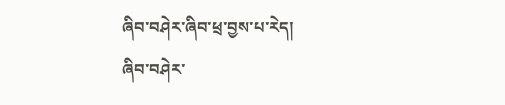ཞིབ་བཤེར་ཞིབ་ཕྲ་བྱས་པ་རེད།
ཞིབ་བཤེར་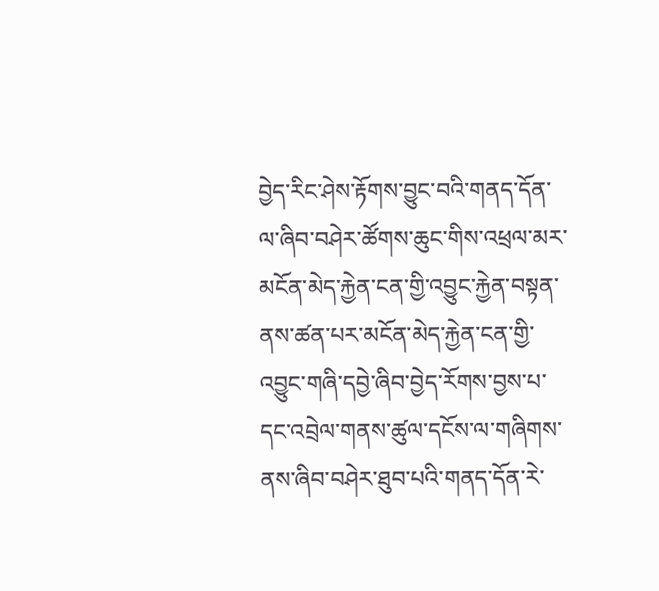བྱེད་རིང་ཤེས་རྟོགས་བྱུང་བའི་གནད་དོན་ལ་ཞིབ་བཤེར་ཚོགས་ཆུང་གིས་འཕྲལ་མར་མངོན་མེད་རྐྱེན་ངན་གྱི་འབྱུང་རྐྱེན་བསྟན་ནས་ཚན་པར་མངོན་མེད་རྐྱེན་ངན་གྱི་འབྱུང་གཞི་དབྱེ་ཞིབ་བྱེད་རོགས་བྱས་པ་དང་འབྲེལ་གནས་ཚུལ་དངོས་ལ་གཞིགས་ནས་ཞིབ་བཤེར་ཐུབ་པའི་གནད་དོན་རེ་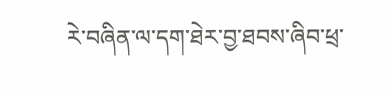རེ་བཞིན་ལ་དག་ཐེར་བྱ་ཐབས་ཞིབ་ཕྲ་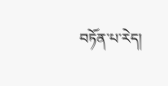བཏོན་པ་རེད།